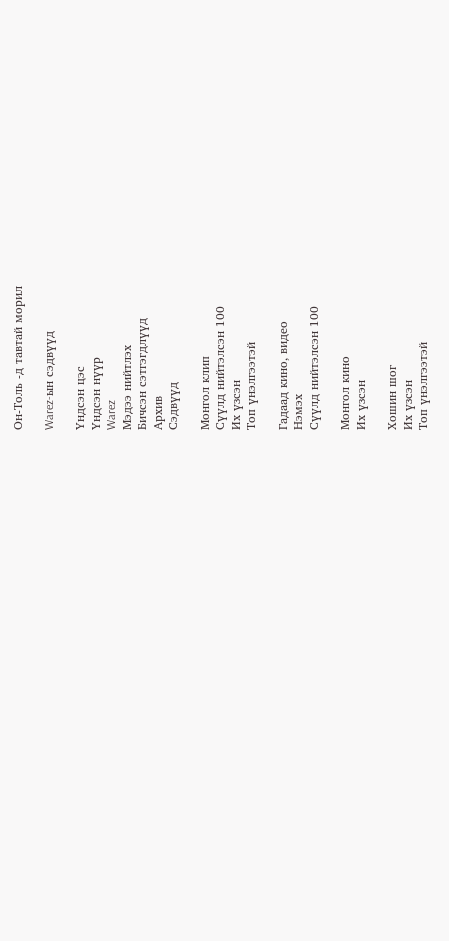Он-Толь -д тавтай морил

Warez-ын сэдвүүд

Үндсэн цэс
Үндсэн нүүр
Warez
Мэдээ нийтлэх
Бичсэн сэтгэгдлүүд
Архив
Сэдвүүд

Монгол клип
Сүүлд нийтэлсэн 100
Их үзсэн
Топ үнэлгээтэй

Гадаад кино, видео
Нэмэх
Сүүлд нийтэлсэн 100

Монгол кино
Их үзсэн

Хошин шог
Их үзсэн
Топ үнэлгээтэй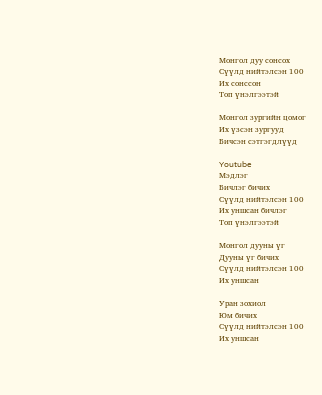Монгол дуу сонсох
Сүүлд нийтэлсэн 100
Их сонссон
Топ үнэлгээтэй

Монгол зургийн цомог
Их үзсэн зургууд
Бичсэн сэтгэгдлүүд

Youtube
Мэдлэг
Бичлэг бичих
Сүүлд нийтэлсэн 100
Их уншсан бичлэг
Топ үнэлгээтэй

Монгол дууны үг
Дууны үг бичих
Сүүлд нийтэлсэн 100
Их уншсан

Уран зохиол
Юм бичих
Сүүлд нийтэлсэн 100
Их уншсан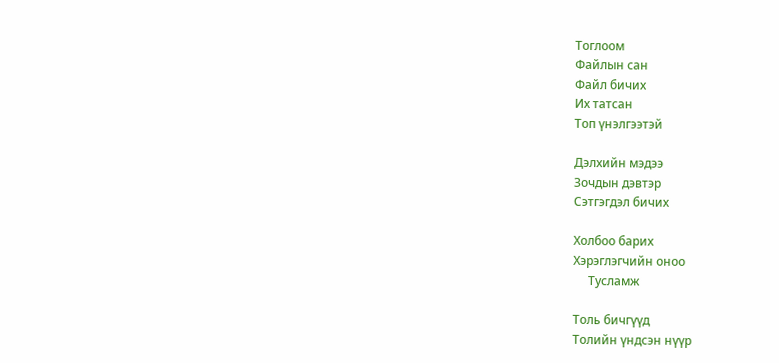Тоглоом
Файлын сан
Файл бичих
Их татсан
Топ үнэлгээтэй

Дэлхийн мэдээ
Зочдын дэвтэр
Сэтгэгдэл бичих

Холбоо барих
Хэрэглэгчийн оноо
     Тусламж

Толь бичгүүд
Толийн үндсэн нүүр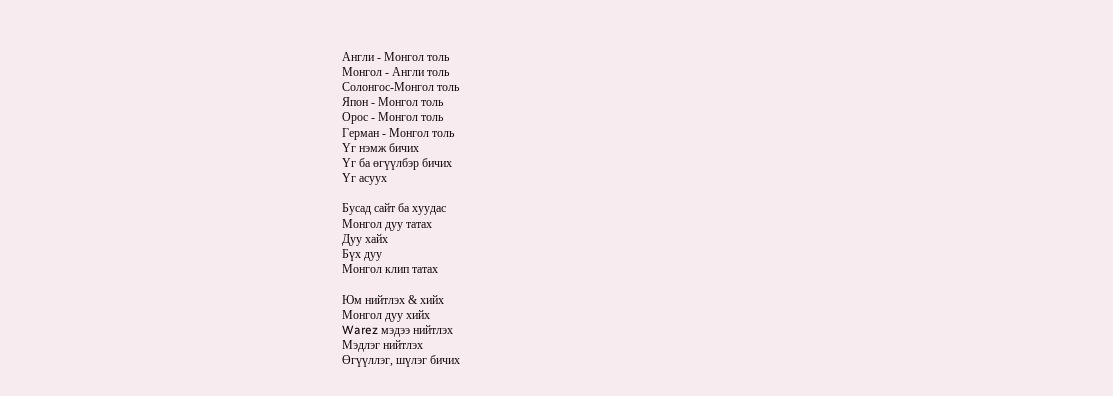Англи - Монгол толь
Монгол - Англи толь
Солонгос-Монгол толь
Япон - Монгол толь
Орос - Монгол толь
Герман - Монгол толь
Үг нэмж бичих
Үг ба өгүүлбэр бичих
Үг асуух

Бусад сайт ба хуудас
Монгол дуу татах
Дуу хайх
Бүх дуу
Монгол клип татах

Юм нийтлэх & хийх
Монгол дуу хийх
Warez мэдээ нийтлэх
Мэдлэг нийтлэх
Өгүүллэг, шүлэг бичих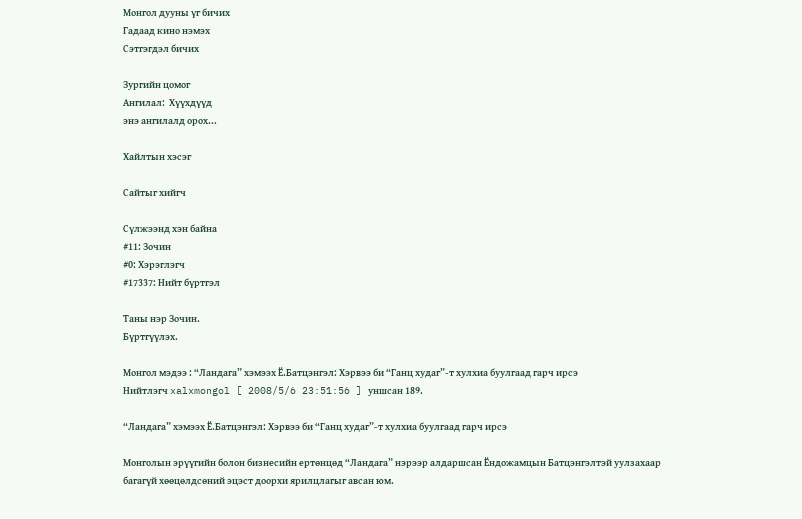Монгол дууны үг бичих
Гадаад кино нэмэх
Сэтгэгдэл бичих

Зургийн цомог
Ангилал:  Хүүхдүүд
энэ ангилалд орох...

Хайлтын хэсэг

Сайтыг хийгч

Сүлжээнд хэн байна
#11: Зочин
#0: Хэрэглэгч
#17337: Нийт бүртгэл

Таны нэр Зочин.
Бүртгүүлэх.

Монгол мэдээ : “Ландага” хэмээх Ё.Батцэнгэл: Хэрвээ би “Ганц худаг”-т хулхиа буулгаад гарч ирсэ
Нийтлэгч xalxmongol [ 2008/5/6 23:51:56 ] уншсан 189.

“Ландага” хэмээх Ё.Батцэнгэл: Хэрвээ би “Ганц худаг”-т хулхиа буулгаад гарч ирсэ

Монголын эрүүгийн болон бизнесийн ертөнцөд “Ландага” нэрээр алдаршсан Ёндожамцын Батцэнгэлтэй уулзахаар багагүй хөөцөлдсөний эцэст доорхи ярилцлагыг авсан юм.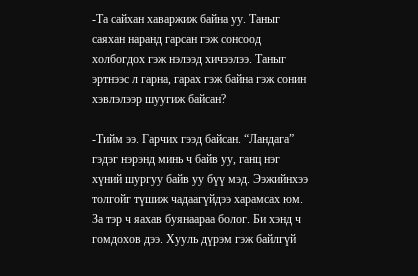-Та сайхан хаваржиж байна уу. Таныг саяхан наранд гарсан гэж сонсоод холбогдох гэж нэлээд хичээлээ. Таныг эртнээс л гарна, гарах гэж байна гэж сонин хэвлэлээр шуугиж байсан?

-Тийм ээ. Гарчих гээд байсан. “Ландага” гэдэг нэрэнд минь ч байв уу, ганц нэг хүний шургуу байв уу бүү мэд. Ээжийнхээ толгойг түшиж чадаагүйдээ харамсах юм. За тэр ч яахав буянаараа болог. Би хэнд ч гомдохов дээ. Хууль дүрэм гэж байлгүй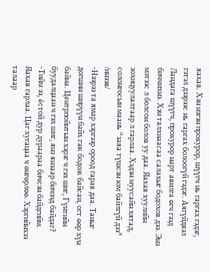яахав. Хэн нэгэн прокурор, шүүгч нь гаргах гэдэг, гэтэл дээрээс нь гаргах болоогүй гэдэг. Аягүйдвэл Ландага шүүгч, прокурор нарт авилга өгч гээд биччихнэ. Хэн талхнаасаа салахыг бодохов дээ. Энэ мэтээс л болсон болов уу даа. Яахав хуулийн зохицуулалтаар л гарлаа. Хэдэн муусайн хятад, солонгосын маань “заяа түшсэн юм байлгүй дээ” /инээв/
-Нээрээ та ямар хэргээр ороод гарав даа. Таныг догшин ширүүн байх гэж бодож байсан, огт өөр хүн байна. Центрпойнтын хэрэг ч гэх шиг, Гүнтийн буудалцаан ч гэх шиг, янз янзаар бичээд байдаг?
-Тийм ээ, ёстой дур дураараа бичсэн байдгийм. Яахав гарлаа. Цаг хугацаа ч өнгөрлөө. Хэргийнхээ талаар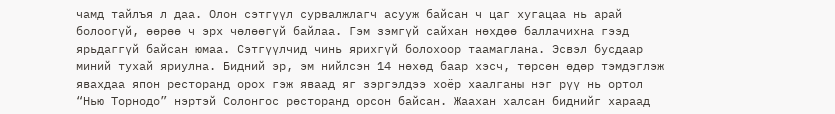чамд тайлъя л даа. Олон сэтгүүл сурвалжлагч асууж байсан ч цаг хугацаа нь арай болоогүй, өөрөө ч эрх чөлөөгүй байлаа. Гэм зэмгүй сайхан нөхдөө баллачихна гээд ярьдаггүй байсан юмаа. Сэтгүүлчид чинь ярихгүй болохоор таамаглана. Эсвэл бусдаар миний тухай яриулна. Бидний эр, эм нийлсэн 14 нөхөд баар хэсч, төрсөн өдөр тэмдэглэж явахдаа япон ресторанд орох гэж яваад яг зэргэлдээ хоёр хаалганы нэг рүү нь ортол “Нью Торнодо” нэртэй Солонгос рөсторанд орсон байсан. Жаахан халсан биднийг хараад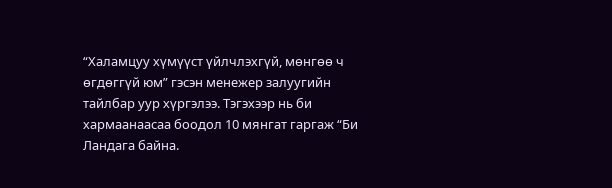“Халамцуу хүмүүст үйлчлэхгүй, мөнгөө ч өгдөггүй юм” гэсэн менежер залуугийн тайлбар уур хүргэлээ. Тэгэхээр нь би хармаанаасаа боодол 10 мянгат гаргаж “Би Ландага байна.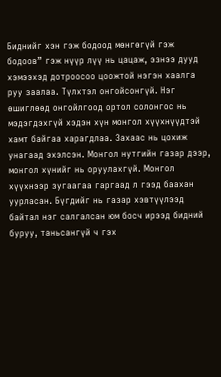Биднийг хэн гэж бодоод мөнгөгүй гэж бодоов” гэж нүүр лүү нь цацаж, эзнээ дууд хэмээхэд дотроосоо цоожтой нэгэн хаалга руу заалаа. Түлхтэл онгойсонгүй. Нэг өшиглөөд онгойлгоод ортол солонгос нь мэдэгдэхгүй хэдэн хүн монгол хүүхнүүдтэй хамт байгаа харагдлаа. Захаас нь цохиж унагаад эхэлсэн. Монгол нутгийн газар дээр, монгол хүнийг нь оруулахгүй. Монгол хүүхнээр зугаагаа гаргаад л гээд баахан уурласан. Бүгдийг нь газар хэвтүүлээд байтал нэг салгалсан юм босч ирээд бидний буруу, таньсангүй ч гэх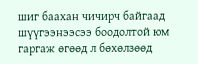шиг баахан чичирч байгаад шүүгээнээсээ боодолтой юм гаргаж өгөөд л бөхөлзөөд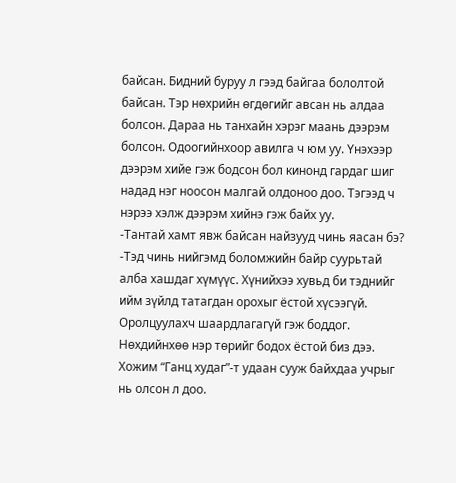байсан. Бидний буруу л гээд байгаа бололтой байсан. Тэр нөхрийн өгдөгийг авсан нь алдаа болсон. Дараа нь танхайн хэрэг маань дээрэм болсон. Одоогийнхоор авилга ч юм уу. Үнэхээр дээрэм хийе гэж бодсон бол кинонд гардаг шиг надад нэг ноосон малгай олдоноо доо. Тэгээд ч нэрээ хэлж дээрэм хийнэ гэж байх уу.
-Тантай хамт явж байсан найзууд чинь яасан бэ?
-Тэд чинь нийгэмд боломжийн байр суурьтай алба хашдаг хүмүүс. Хүнийхээ хувьд би тэднийг ийм зүйлд татагдан орохыг ёстой хүсээгүй. Оролцуулахч шаардлагагүй гэж боддог. Нөхдийнхөө нэр төрийг бодох ёстой биз дээ. Хожим “Ганц худаг”-т удаан сууж байхдаа учрыг нь олсон л доо.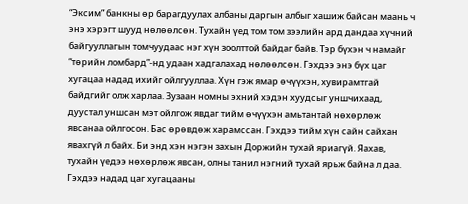“Эксим” банкны өр барагдуулах албаны даргын албыг хашиж байсан маань ч энэ хэрэгт шууд нөлөөлсөн. Тухайн үед том том зээлийн ард дандаа хүчний байгууллагын томчуудаас нэг хүн зоолттой байдаг байв. Тэр бүхэн ч намайг “төрийн ломбард”-нд удаан хадгалахад нөлөөлсөн. Гэхдээ энэ бүх цаг хугацаа надад ихийг ойлгууллаа. Хүн гэж ямар өчүүхэн, хувирамтгай байдгийг олж харлаа. Зузаан номны эхний хэдэн хуудсыг уншчихаад, дуустал уншсан мэт ойлгож явдаг тийм өчүүхэн амьтантай нөхөрлөж явсанаа ойлгосон. Бас өрөвдөж харамссан. Гэхдээ тийм хүн сайн сайхан явахгүй л байх. Би энд хэн нэгэн захын Доржийн тухай яриагүй. Яахав, тухайн үедээ нөхөрлөж явсан, олны танил нэгний тухай ярьж байна л даа. Гэхдээ надад цаг хугацааны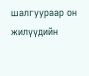шалгуураар он жилүүдийн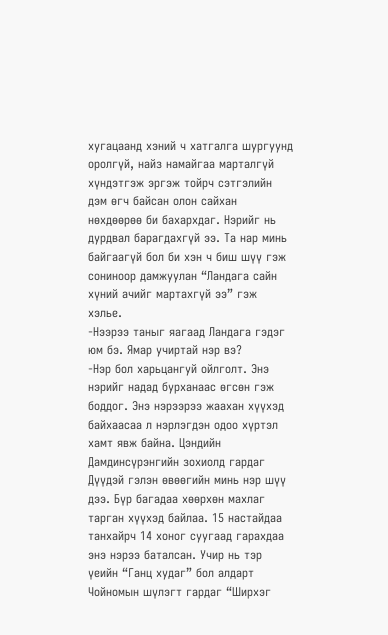хугацаанд хэний ч хатгалга шургуунд оролгүй, найз намайгаа марталгүй хүндэтгэж эргэж тойрч сэтгэлийн дэм өгч байсан олон сайхан нөхдөөрөө би бахархдаг. Нэрийг нь дурдвал барагдахгүй ээ. Та нар минь байгаагүй бол би хэн ч биш шүү гэж сониноор дамжуулан “Ландага сайн хүний ачийг мартахгүй ээ” гэж хэлье.
-Нээрээ таныг яагаад Ландага гэдэг юм бэ. Ямар учиртай нэр вэ?
-Нэр бол харьцангуй ойлголт. Энэ нэрийг надад бурханаас өгсөн гэж боддог. Энэ нэрээрээ жаахан хүүхэд байхаасаа л нэрлэгдэн одоо хүртэл хамт явж байна. Цэндийн Дамдинсүрэнгийн зохиолд гардаг Дүүдэй гэлэн өвөөгийн минь нэр шүү дээ. Бүр багадаа хөөрхөн махлаг тарган хүүхэд байлаа. 15 настайдаа танхайрч 14 хоног суугаад гарахдаа энэ нэрээ баталсан. Учир нь тэр үеийн “Ганц худаг” бол алдарт Чойномын шүлэгт гардаг “Ширхэг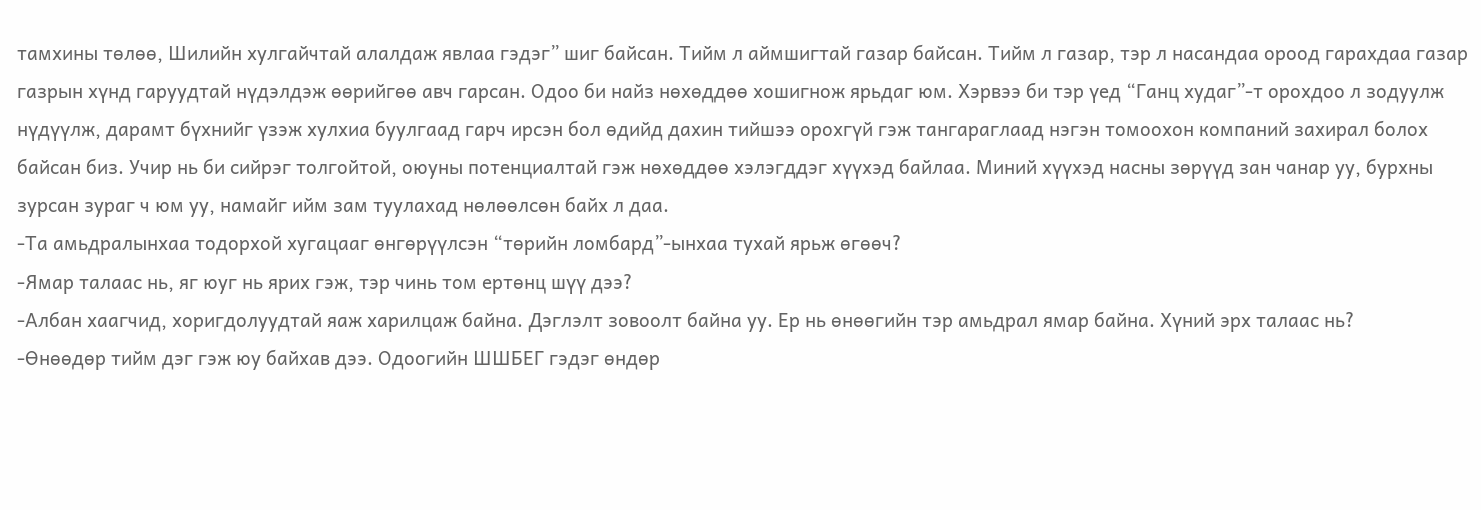тамхины төлөө, Шилийн хулгайчтай алалдаж явлаа гэдэг” шиг байсан. Тийм л аймшигтай газар байсан. Тийм л газар, тэр л насандаа ороод гарахдаа газар газрын хүнд гаруудтай нүдэлдэж өөрийгөө авч гарсан. Одоо би найз нөхөддөө хошигнож ярьдаг юм. Хэрвээ би тэр үед “Ганц худаг”-т орохдоо л зодуулж нүдүүлж, дарамт бүхнийг үзэж хулхиа буулгаад гарч ирсэн бол өдийд дахин тийшээ орохгүй гэж тангараглаад нэгэн томоохон компаний захирал болох байсан биз. Учир нь би сийрэг толгойтой, оюуны потенциалтай гэж нөхөддөө хэлэгддэг хүүхэд байлаа. Миний хүүхэд насны зөрүүд зан чанар уу, бурхны зурсан зураг ч юм уу, намайг ийм зам туулахад нөлөөлсөн байх л даа.
-Та амьдралынхаа тодорхой хугацааг өнгөрүүлсэн “төрийн ломбард”-ынхаа тухай ярьж өгөөч?
-Ямар талаас нь, яг юуг нь ярих гэж, тэр чинь том ертөнц шүү дээ?
-Албан хаагчид, хоригдолуудтай яаж харилцаж байна. Дэглэлт зовоолт байна уу. Ер нь өнөөгийн тэр амьдрал ямар байна. Хүний эрх талаас нь?
-Өнөөдөр тийм дэг гэж юу байхав дээ. Одоогийн ШШБЕГ гэдэг өндөр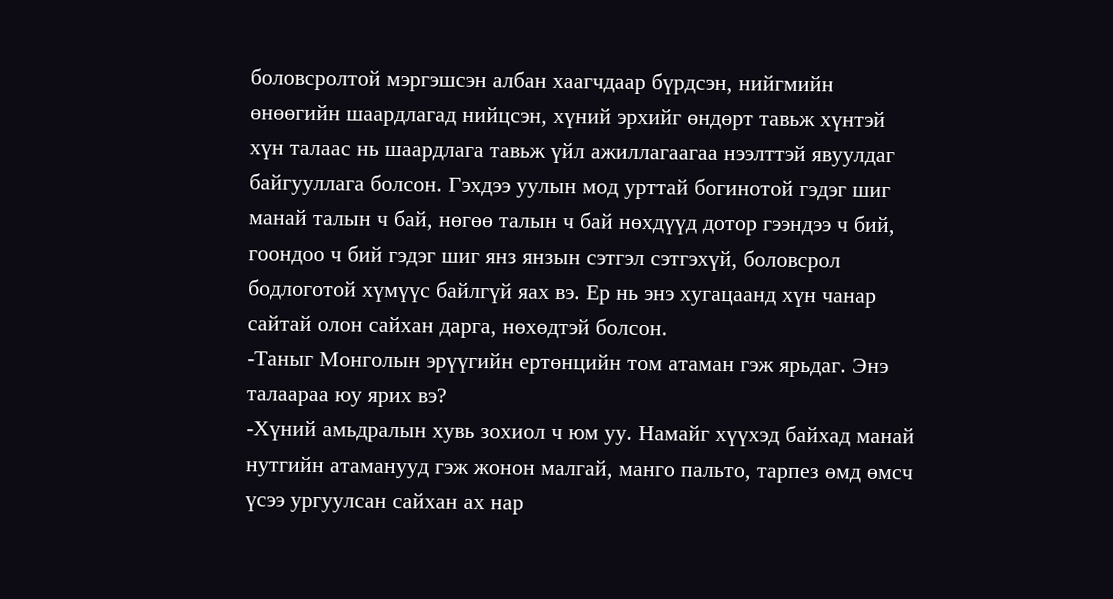боловсролтой мэргэшсэн албан хаагчдаар бүрдсэн, нийгмийн өнөөгийн шаардлагад нийцсэн, хүний эрхийг өндөрт тавьж хүнтэй хүн талаас нь шаардлага тавьж үйл ажиллагаагаа нээлттэй явуулдаг байгууллага болсон. Гэхдээ уулын мод урттай богинотой гэдэг шиг манай талын ч бай, нөгөө талын ч бай нөхдүүд дотор гээндээ ч бий, гоондоо ч бий гэдэг шиг янз янзын сэтгэл сэтгэхүй, боловсрол бодлоготой хүмүүс байлгүй яах вэ. Ер нь энэ хугацаанд хүн чанар сайтай олон сайхан дарга, нөхөдтэй болсон.
-Таныг Монголын эрүүгийн ертөнцийн том атаман гэж ярьдаг. Энэ талаараа юу ярих вэ?
-Хүний амьдралын хувь зохиол ч юм уу. Намайг хүүхэд байхад манай нутгийн атаманууд гэж жонон малгай, манго пальто, тарпез өмд өмсч үсээ ургуулсан сайхан ах нар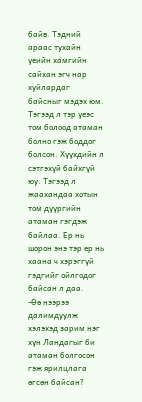байв. Тэдний араас тухайн үеийн хамгийн сайхан эгч нар хуйлардаг байсныг мэдэх юм. Тэгээд л тэр үеэс том болоод атаман болно гэж боддог болсон. Хүүхдийн л сэтгэхүй байхгүй юу. Тэгээд л жаахандаа хотын том дүүргийн атаман гэгдэж байлаа. Ер нь шорон энэ тэр ер нь хаана ч хэрэггүй гэдгийг ойлгодог байсан л даа.
-Өө нээрээ далимдуулж хэлэхэд зарим нэг хүн Ландагыг би атаман болгосон гэж ярилцлага өгсөн байсан?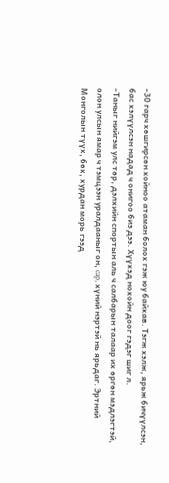-30 гарч хөшгирсөн хойноо атаман болох гэж юу байхав. Тэгж хэлж, ярьж бичүүлсэн, бас хэлүүлсэн надад ч онигоо биз дээ. Хүүхэд нохойн доог гэдэг шиг л.
-Таныг нийгэм улс төр, дэлхийн спортын аль ч салбарын талаар их өргөн мэдлэгтэй, олон улсын ямар ч тэмцээн уралдааныг он, cap, хүний нэртэй нь ярьдаг. Эртний Монголын түүх, бөх, хурдан морь гээд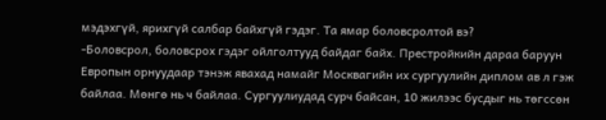мэдэхгүй, ярихгүй салбар байхгүй гэдэг. Та ямар боловсролтой вэ?
-Боловсрол, боловсрох гэдэг ойлголтууд байдаг байх. Престройкийн дараа баруун Европын орнуудаар тэнэж явахад намайг Москвагийн их сургуулийн диплом ав л гэж байлаа. Мөнгө нь ч байлаа. Сургуулиудад сурч байсан, 10 жилээс бусдыг нь төгссөн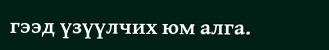гээд үзүүлчих юм алга.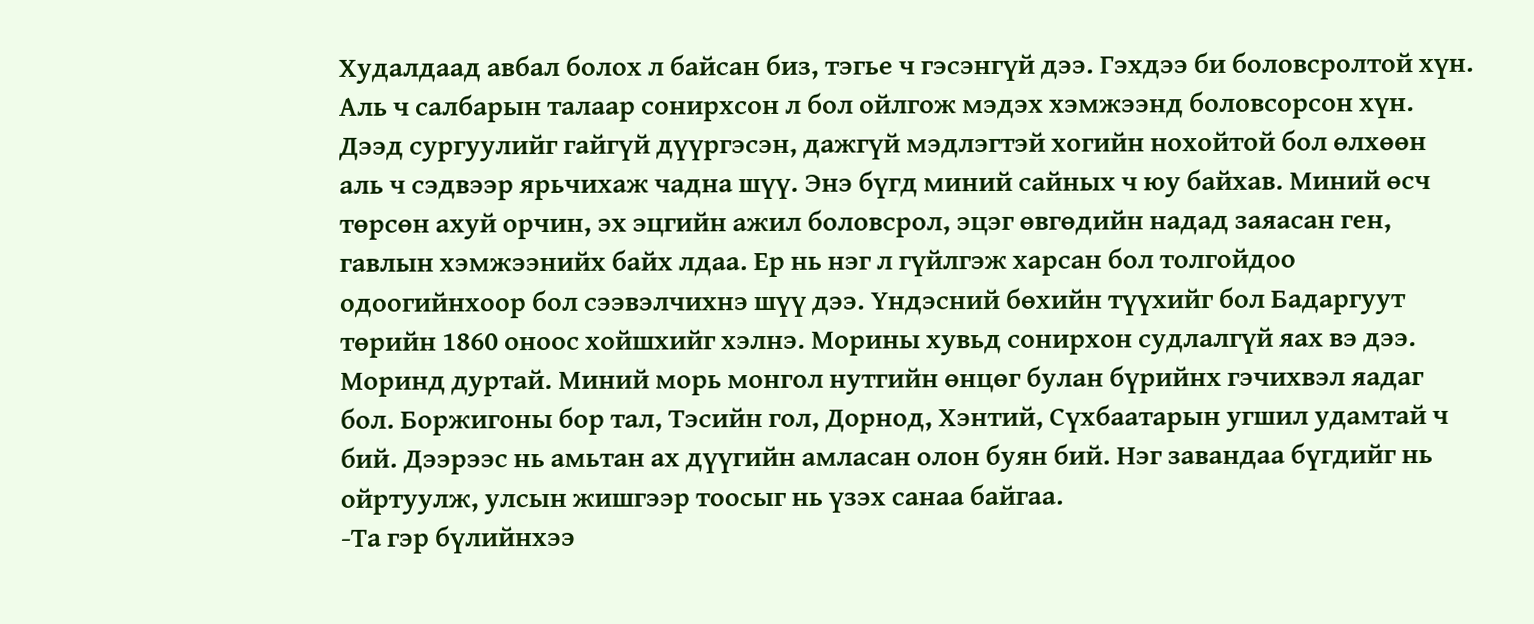Худалдаад авбал болох л байсан биз, тэгье ч гэсэнгүй дээ. Гэхдээ би боловсролтой хүн. Аль ч салбарын талаар сонирхсон л бол ойлгож мэдэх хэмжээнд боловсорсон хүн. Дээд сургуулийг гайгүй дүүргэсэн, дажгүй мэдлэгтэй хогийн нохойтой бол өлхөөн аль ч сэдвээр ярьчихаж чадна шүү. Энэ бүгд миний сайных ч юу байхав. Миний өсч төрсөн ахуй орчин, эх эцгийн ажил боловсрол, эцэг өвгөдийн надад заяасан ген, гавлын хэмжээнийх байх лдаа. Ер нь нэг л гүйлгэж харсан бол толгойдоо одоогийнхоор бол сээвэлчихнэ шүү дээ. Үндэсний бөхийн түүхийг бол Бадаргуут төрийн 1860 оноос хойшхийг хэлнэ. Морины хувьд сонирхон судлалгүй яах вэ дээ. Моринд дуртай. Миний морь монгол нутгийн өнцөг булан бүрийнх гэчихвэл яадаг бол. Боржигоны бор тал, Тэсийн гол, Дорнод, Хэнтий, Сүхбаатарын угшил удамтай ч бий. Дээрээс нь амьтан ах дүүгийн амласан олон буян бий. Нэг завандаа бүгдийг нь ойртуулж, улсын жишгээр тоосыг нь үзэх санаа байгаа.
-Та гэр бүлийнхээ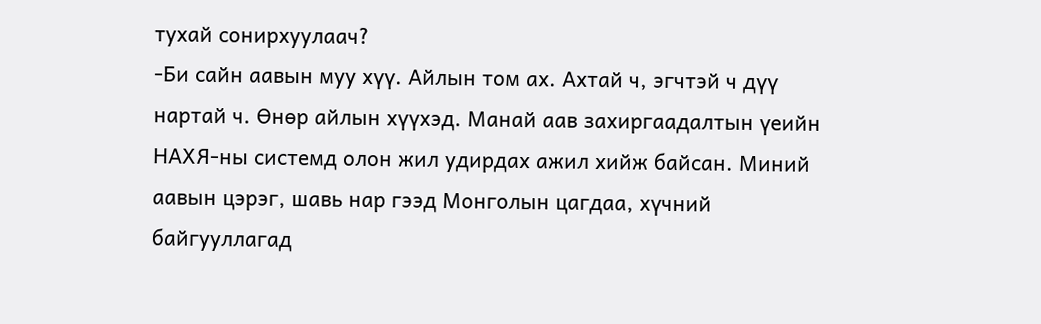тухай сонирхуулаач?
-Би сайн аавын муу хүү. Айлын том ах. Ахтай ч, эгчтэй ч дүү нартай ч. Өнөр айлын хүүхэд. Манай аав захиргаадалтын үеийн НАХЯ-ны системд олон жил удирдах ажил хийж байсан. Миний аавын цэрэг, шавь нар гээд Монголын цагдаа, хүчний байгууллагад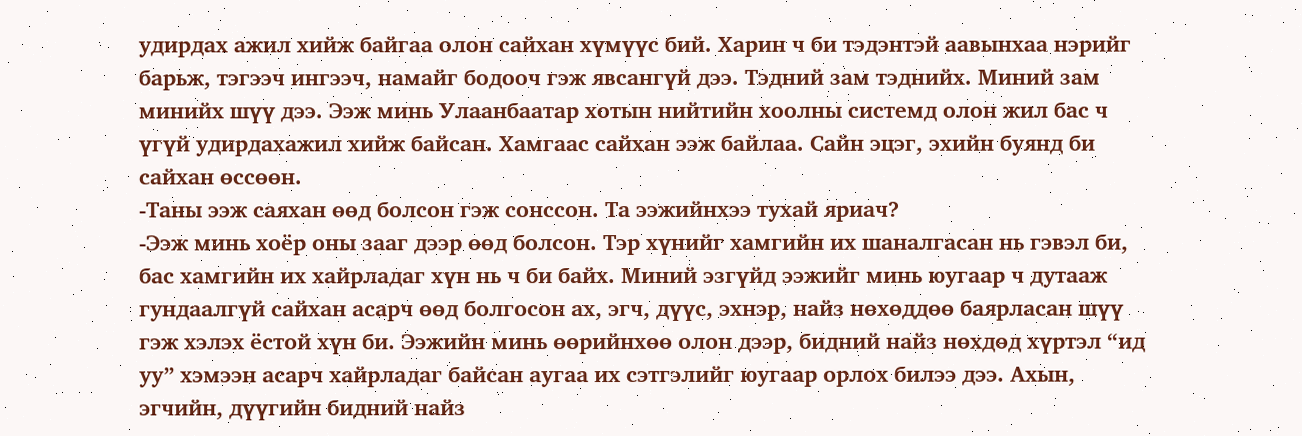удирдах ажил хийж байгаа олон сайхан хүмүүс бий. Харин ч би тэдэнтэй аавынхаа нэрийг барьж, тэгээч ингээч, намайг бодооч гэж явсангүй дээ. Тэдний зам тэднийх. Миний зам минийх шүү дээ. Ээж минь Улаанбаатар хотын нийтийн хоолны системд олон жил бас ч үгүй удирдахажил хийж байсан. Хамгаас сайхан ээж байлаа. Сайн эцэг, эхийн буянд би сайхан өссөөн.
-Таны ээж саяхан өөд болсон гэж сонссон. Та ээжийнхээ тухай яриач?
-Ээж минь хоёр оны зааг дээр өөд болсон. Тэр хүнийг хамгийн их шаналгасан нь гэвэл би, бас хамгийн их хайрладаг хүн нь ч би байх. Миний эзгүйд ээжийг минь юугаар ч дутааж гундаалгүй сайхан асарч өөд болгосон ах, эгч, дүүс, эхнэр, найз нөхөддөө баярласан шүү гэж хэлэх ёстой хүн би. Ээжийн минь өөрийнхөө олон дээр, бидний найз нөхдөд хүртэл “ид уу” хэмээн асарч хайрладаг байсан аугаа их сэтгэлийг юугаар орлох билээ дээ. Ахын, эгчийн, дүүгийн бидний найз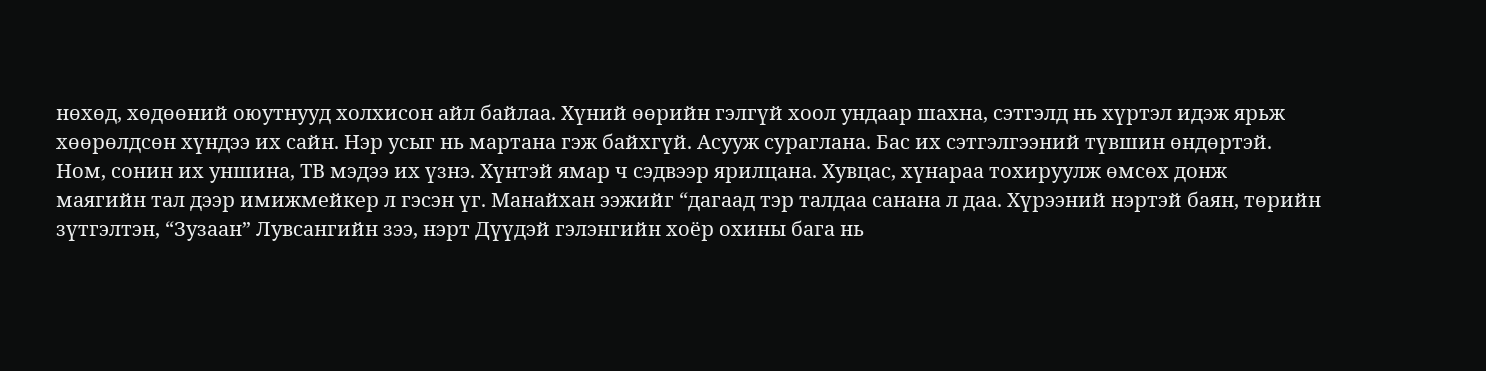нөхөд, хөдөөний оюутнууд холхисон айл байлаа. Хүний өөрийн гэлгүй хоол ундаар шахна, сэтгэлд нь хүртэл идэж ярьж хөөрөлдсөн хүндээ их сайн. Нэр усыг нь мартана гэж байхгүй. Асууж сураглана. Бас их сэтгэлгээний түвшин өндөртэй. Ном, сонин их уншина, ТВ мэдээ их үзнэ. Хүнтэй ямар ч сэдвээр ярилцана. Хувцас, хүнараа тохируулж өмсөх донж маягийн тал дээр имижмейкер л гэсэн үг. Манайхан ээжийг “дагаад тэр талдаа санана л даа. Хүрээний нэртэй баян, төрийн зүтгэлтэн, “Зузаан” Лувсангийн зээ, нэрт Дүүдэй гэлэнгийн хоёр охины бага нь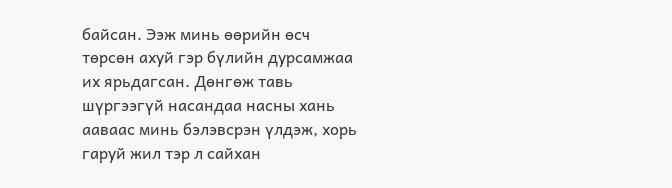байсан. Ээж минь өөрийн өсч төрсөн ахуй гэр бүлийн дурсамжаа их ярьдагсан. Дөнгөж тавь шүргээгүй насандаа насны хань ааваас минь бэлэвсрэн үлдэж, хорь гаруй жил тэр л сайхан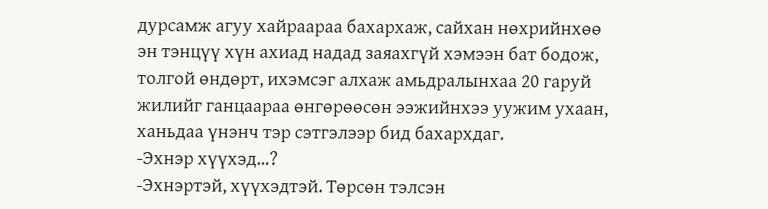дурсамж агуу хайраараа бахархаж, сайхан нөхрийнхөө эн тэнцүү хүн ахиад надад заяахгүй хэмээн бат бодож, толгой өндөрт, ихэмсэг алхаж амьдралынхаа 20 гаруй жилийг ганцаараа өнгөрөөсөн ээжийнхээ уужим ухаан, ханьдаа үнэнч тэр сэтгэлээр бид бахархдаг.
-Эхнэр хүүхэд…?
-Эхнэртэй, хүүхэдтэй. Төрсөн тэлсэн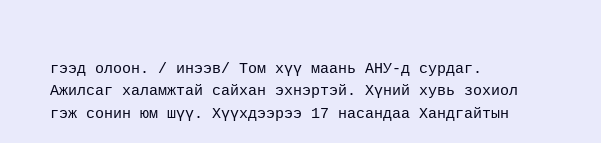гээд олоон. / инээв/ Том хүү маань АНУ-д сурдаг. Ажилсаг халамжтай сайхан эхнэртэй. Хүний хувь зохиол гэж сонин юм шүү. Хүүхдээрээ 17 насандаа Хандгайтын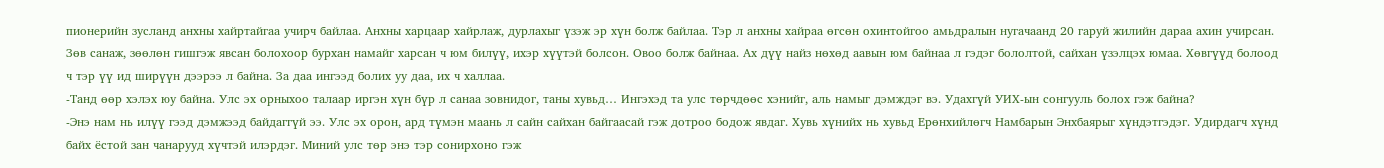пионерийн зусланд анхны хайртайгаа учирч байлаа. Анхны харцаар хайрлаж, дурлахыг үзэж эр хүн болж байлаа. Тэр л анхны хайраа өгсөн охинтойгоо амьдралын нугачаанд 20 гаруй жилийн дараа ахин учирсан. Зөв санаж, зөөлөн гишгэж явсан болохоор бурхан намайг харсан ч юм билүү, ихэр хүүтэй болсон. Овоо болж байнаа. Ах дүү найз нөхөд аавын юм байнаа л гэдэг бололтой, сайхан үзэлцэх юмаа. Хөвгүүд болоод ч тэр үү ид ширүүн дээрээ л байна. За даа ингээд болих уу даа, их ч халлаа.
-Танд өөр хэлэх юу байна. Улс эх орныхоо талаар иргэн хүн бүр л санаа зовнидог, таны хувьд… Ингэхэд та улс төрчдөөс хэнийг, аль намыг дэмждэг вэ. Удахгүй УИХ-ын сонгууль болох гэж байна?
-Энэ нам нь илүү гээд дэмжээд байдаггүй ээ. Улс эх орон, ард түмэн маань л сайн сайхан байгаасай гэж дотроо бодож явдаг. Хувь хүнийх нь хувьд Ерөнхийлөгч Намбарын Энхбаярыг хүндэтгэдэг. Удирдагч хүнд байх ёстой зан чанарууд хүчтэй илэрдэг. Миний улс төр энэ тэр сонирхоно гэж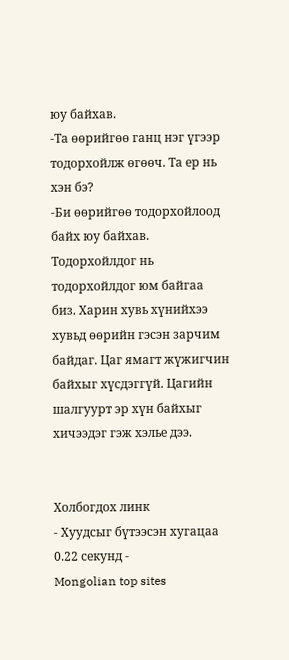юу байхав.
-Та өөрийгөө ганц нэг үгээр тодорхойлж өгөөч. Та ер нь хэн бэ?
-Би өөрийгөө тодорхойлоод байх юу байхав. Тодорхойлдог нь тодорхойлдог юм байгаа биз. Харин хувь хүнийхээ хувьд өөрийн гэсэн зарчим байдаг. Цаг ямагт жүжигчин байхыг хүсдэггүй. Цагийн шалгуурт эр хүн байхыг хичээдэг гэж хэлье дээ.


Холбогдох линк
- Хуудсыг бүтээсэн хугацаа 0.22 секунд -
Mongolian top sites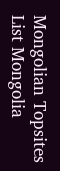Mongolian Topsites List Mongolia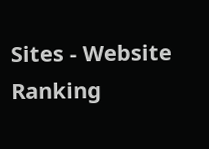Sites - Website Ranking